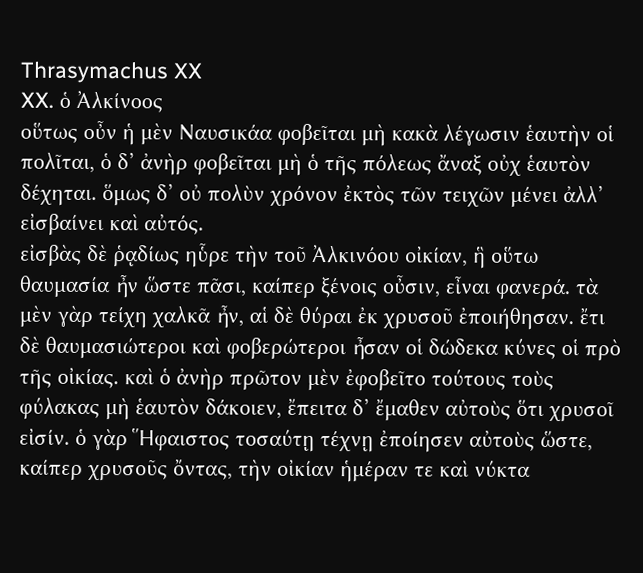Thrasymachus XX
XX. ὁ Ἀλκίνοος
οὕτως οὖν ἡ μὲν Ναυσικάα φοβεῖται μὴ κακὰ λέγωσιν ἑαυτὴν οἱ πολῖται, ὁ δ’ ἀνὴρ φοβεῖται μὴ ὁ τῆς πόλεως ἄναξ οὐχ ἑαυτὸν δέχηται. ὅμως δ’ οὐ πολὺν χρόνον ἐκτὸς τῶν τειχῶν μένει ἀλλ’ εἰσβαίνει καὶ αὐτός.
εἰσβὰς δὲ ῥᾳδίως ηὗρε τὴν τοῦ Ἀλκινόου οἰκίαν, ἣ οὕτω θαυμασία ἦν ὥστε πᾶσι, καίπερ ξένοις οὖσιν, εἶναι φανερά. τὰ μὲν γὰρ τείχη χαλκᾶ ἦν, αἱ δὲ θύραι ἐκ χρυσοῦ ἐποιήθησαν. ἔτι δὲ θαυμασιώτεροι καὶ φοβερώτεροι ἦσαν οἱ δώδεκα κύνες οἱ πρὸ τῆς οἰκίας. καὶ ὁ ἀνὴρ πρῶτον μὲν ἐφοβεῖτο τούτους τοὺς φύλακας μὴ ἑαυτὸν δάκοιεν, ἔπειτα δ’ ἔμαθεν αὐτοὺς ὅτι χρυσοῖ εἰσίν. ὁ γὰρ Ἥφαιστος τοσαύτῃ τέχνῃ ἐποίησεν αὐτοὺς ὥστε, καίπερ χρυσοῦς ὄντας, τὴν οἰκίαν ἡμέραν τε καὶ νύκτα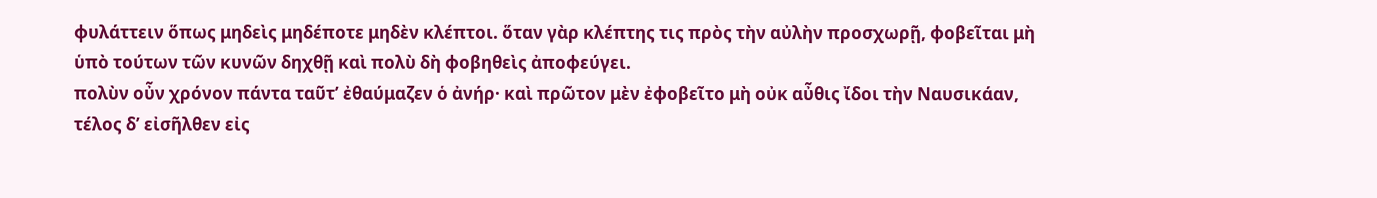φυλάττειν ὅπως μηδεὶς μηδέποτε μηδὲν κλέπτοι. ὅταν γὰρ κλέπτης τις πρὸς τὴν αὐλὴν προσχωρῇ, φοβεῖται μὴ ὑπὸ τούτων τῶν κυνῶν δηχθῇ καὶ πολὺ δὴ φοβηθεὶς ἀποφεύγει.
πολὺν οὖν χρόνον πάντα ταῦτ’ ἐθαύμαζεν ὁ ἀνήρ· καὶ πρῶτον μὲν ἐφοβεῖτο μὴ οὐκ αὖθις ἴδοι τὴν Ναυσικάαν, τέλος δ’ εἰσῆλθεν εἰς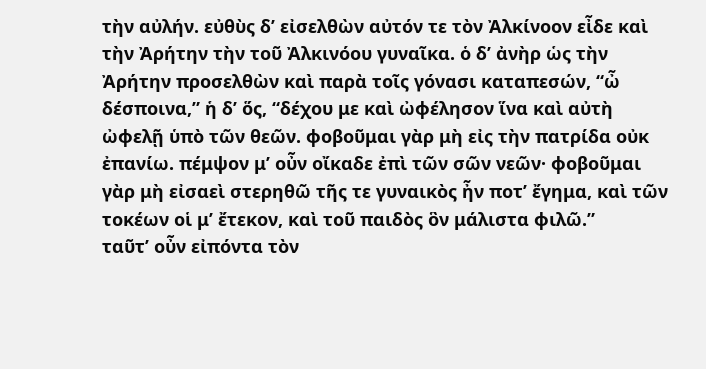τὴν αὐλήν. εὐθὺς δ’ εἰσελθὼν αὐτόν τε τὸν Ἀλκίνοον εἶδε καὶ τὴν Ἀρήτην τὴν τοῦ Ἀλκινόου γυναῖκα. ὁ δ’ ἀνὴρ ὡς τὴν Ἀρήτην προσελθὼν καὶ παρὰ τοῖς γόνασι καταπεσών, “ὦ δέσποινα,” ἡ δ’ ὅς, “δέχου με καὶ ὠφέλησον ἵνα καὶ αὐτὴ ὠφελῇ ὑπὸ τῶν θεῶν. φοβοῦμαι γὰρ μὴ εἰς τὴν πατρίδα οὐκ ἐπανίω. πέμψον μ’ οὖν οἴκαδε ἐπὶ τῶν σῶν νεῶν· φοβοῦμαι γὰρ μὴ εἰσαεὶ στερηθῶ τῆς τε γυναικὸς ἦν ποτ’ ἔγημα, καὶ τῶν τοκέων οἱ μ’ ἔτεκον, καὶ τοῦ παιδὸς ὃν μάλιστα φιλῶ.”
ταῦτ’ οὖν εἰπόντα τὸν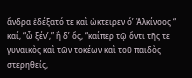ἄνδρα ἐδέξατό τε καὶ ὠκτειρεν ό’ Ἀλκίνοος “ καί, “ὦ ξέν’,” ἢ δ’ ὅς, “καίπερ τῷ ὄντι τῆς τε γυναικὸς καὶ τῶν τοκέων καὶ τοῦ παιδὸς στερηθείς,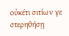οὐκέτι σιτίων γε στερηθήσῃ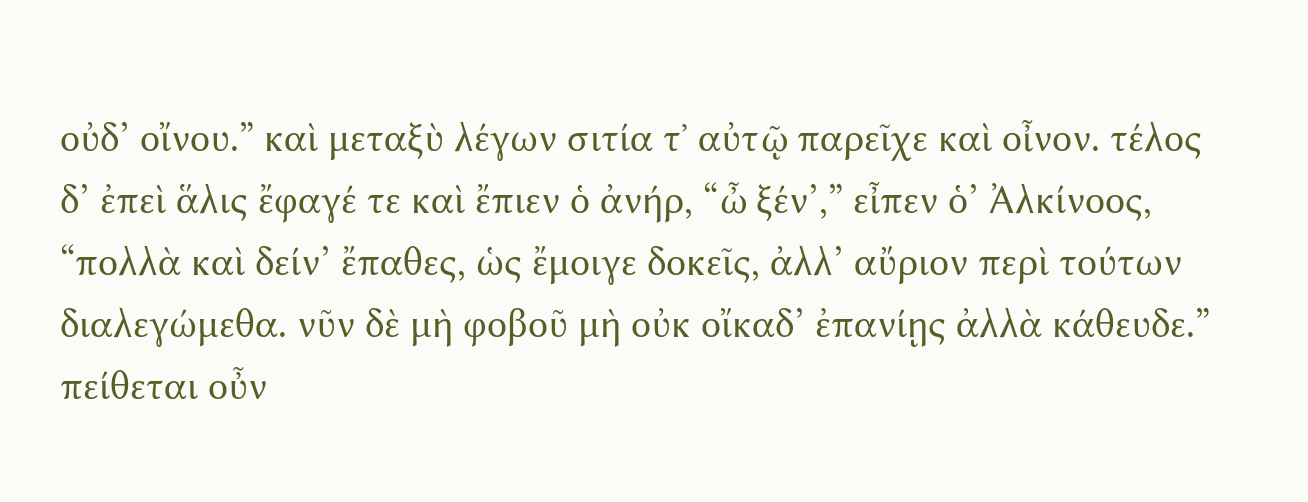οὐδ’ οἴνου.” καὶ μεταξὺ λέγων σιτία τ᾿ αὐτῷ παρεῖχε καὶ οἶνον. τέλος δ’ ἐπεὶ ἅλις ἔφαγέ τε καὶ ἔπιεν ὁ ἀνήρ, “ὦ ξέν’,” εἶπεν ὁ’ Ἀλκίνοος, “πολλὰ καὶ δείν’ ἔπαθες, ὡς ἔμοιγε δοκεῖς, ἀλλ’ αὔριον περὶ τούτων διαλεγώμεθα. νῦν δὲ μὴ φοβοῦ μὴ οὐκ οἴκαδ’ ἐπανίῃς ἀλλὰ κάθευδε.”
πείθεται οὖν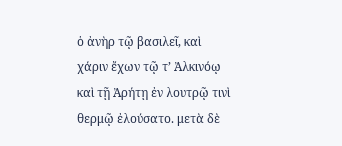ὁ ἀνὴρ τῷ βασιλεῖ, καὶ χάριν ἔχων τῷ τ’ Ἀλκινόῳ καὶ τῇ Ἀρήτῃ ἐν λουτρῷ τινὶ θερμῷ ἐλούσατο. μετὰ δὲ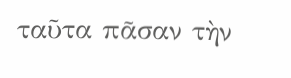ταῦτα πᾶσαν τὴν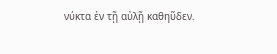νύκτα ἐν τῇ αὐλῇ καθηῦδεν.